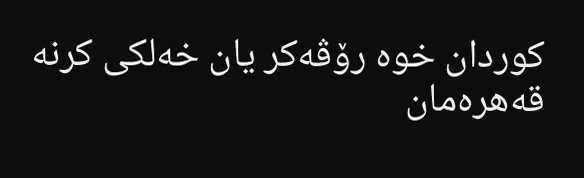كوردان خوه‌ رۆڤه‌كر یان خه‌لكی كرنه‌ قه‌هره‌مان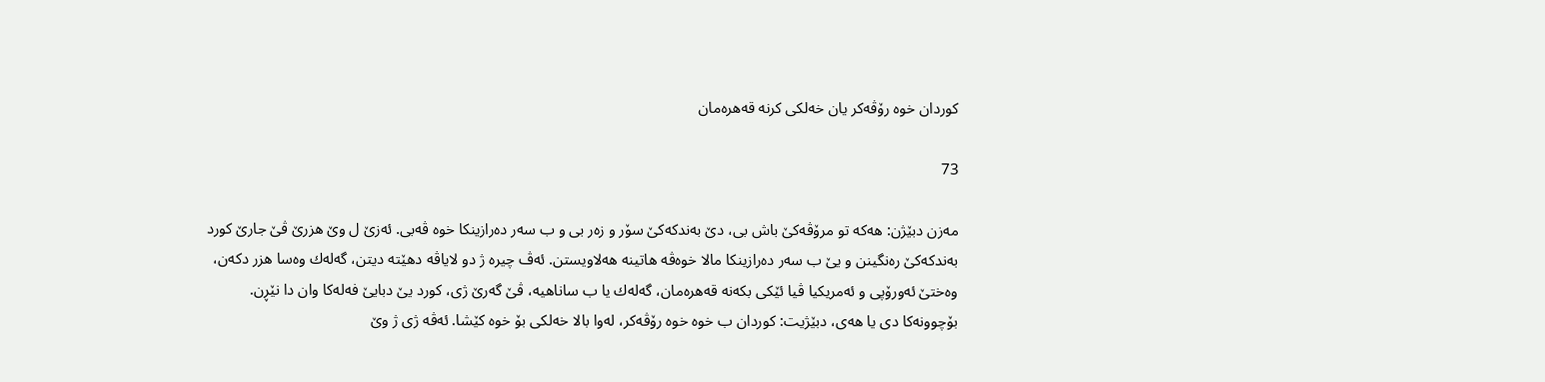كوردان خوه‌ رۆڤه‌كر یان خه‌لكی كرنه‌ قه‌هره‌مان

73

مه‌زن دبێژن: هه‌كه‌ تو مرۆڤه‌كێ باش بی، دێ به‌ندكه‌كێ سۆر و زه‌ر بی و ب سه‌ر ده‌رازینكا خوه‌ ڤه‌بی. ئه‌زێ ل وێ هزرێ ڤێ جارێ كورد به‌ندكه‌كێ ره‌نگینن و یێ ب سه‌ر ده‌رازینكا مالا خوه‌ڤه‌ هاتینه‌ هه‌لاویستن. ئه‌ڤ چیره‌ ژ دو لایاڤه‌ دهێته‌ دیتن، گه‌له‌ك وه‌سا هزر دكه‌ن، وه‌ختێ ئه‌ورۆپی و ئه‌مریكیا ڤیا ئێكی بكه‌نه‌ قه‌هره‌مان، گه‌له‌ك یا ب ساناهیه‌، ڤێ گه‌رێ ژی، كورد یێ دبایێ فه‌له‌كا وان دا نێڕن.
بۆچوونه‌كا دی یا هه‌ی، دبێژیت: كوردان ب خوه‌ خوه‌ رۆڤه‌كر، له‌وا بالا خه‌لكی بۆ خوه‌ كێشا. ئه‌ڤه‌ ژی ژ وێ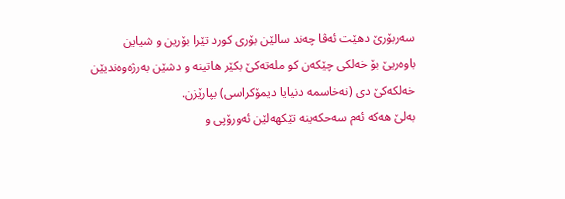سه‌ربۆرێ دهێت ئه‌ڤا چه‌ند سالێن بۆری كورد تێرا بۆرین و شیاین باوه‌ریێ بۆ خه‌لكی چێكه‌ن كو مله‌ته‌كێ بكێر هاتینه‌ و دشێن به‌رژه‌وه‌ندیێن خه‌لكه‌كێ دی (نه‌خاسمه‌ دنیایا دیمۆكراسی) بپارێزن.
به‌لێ هه‌كه‌ ئه‌م سه‌حكه‌ینه‌ تێكهه‌لێن ئه‌ورۆپی و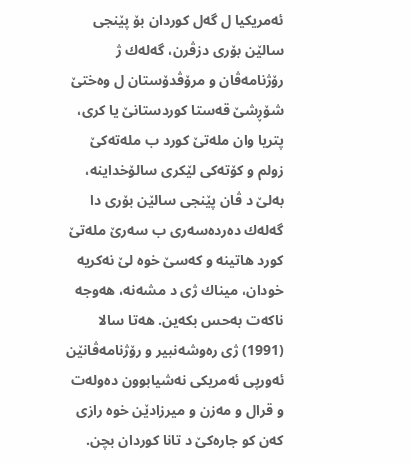ئه‌مریكیا ل گه‌ل كوردان بۆ پێنجی سالێن بۆری دزڤرن، گه‌له‌ك ژ رۆژنامه‌ڤان و مرۆڤدۆستان ل وه‌ختێ شۆڕشێ قه‌ستا كوردستانێ یا كری، پتریا وان مله‌تێ كورد ب مله‌ته‌كێ زولم و كۆته‌كی لێكری سالۆخداینه‌، به‌لێ د ڤان پێنجی سالێن بۆری دا گه‌له‌ك ده‌رده‌سه‌ری ب سه‌رێ مله‌تێ كورد هاتینه‌ و كه‌سێ خوه‌ لێ نه‌كریه‌ خودان، میناك ژی د مشه‌نه‌، هه‌وجه‌ ناكه‌ت به‌حس بكه‌ین. هه‌تا سالا (1991) ژی ره‌وشه‌نبیر و رۆژنامه‌ڤانێن ئه‌ورپی ئه‌مریكی نه‌شیابوون ده‌وله‌ت و قرال و مه‌زن و میرزادێن خوه‌ رازی كه‌ن كو جاره‌كێ د تانا كوردان بچن.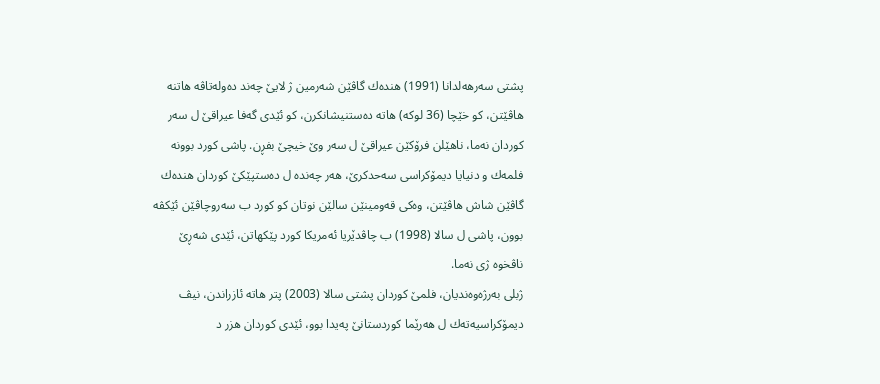پشتی سه‌رهه‌لدانا (1991) هنده‌ك گاڤێن شه‌رمین ژ لایێ چه‌ند ده‌وله‌تاڤه‌ هاتنه‌ هاڤێتن، كو خێچا (36 لوكه‌) هاته‌ ده‌ستنیشانكرن، كو ئێدی گه‌فا عیراقێ ل سه‌ر كوردان نه‌ما، ناهێلن فرۆكێن عیراقێ ل سه‌ر وێ خیچێ بفڕن. پاشی كورد بوونه‌ فلمه‌ك و دنیایا دیمۆكراسی سه‌حدكرێ، هه‌ر چه‌نده‌ ل ده‌ستپێكێ كوردان هنده‌ك گاڤێن شاش هاڤێتن، وه‌كی قه‌ومینێن سالێن نوتان كو كورد ب سه‌روچاڤێن ئێكڤه‌ بوون، پاشی ل سالا (1998) ب چاڤدێریا ئه‌مریكا كورد پێكهاتن، ئێدی شه‌ڕێ ناڤخوه‌ ژی نه‌ما.
ژبلی به‌رژه‌وه‌ندیان، فلمێ كوردان پشتی سالا (2003) پتر هاته‌ ئازراندن، نیڤ دیمۆكراسیه‌ته‌ك ل هه‌رێما كوردستانێ په‌یدا بوو، ئێدی كوردان هزر د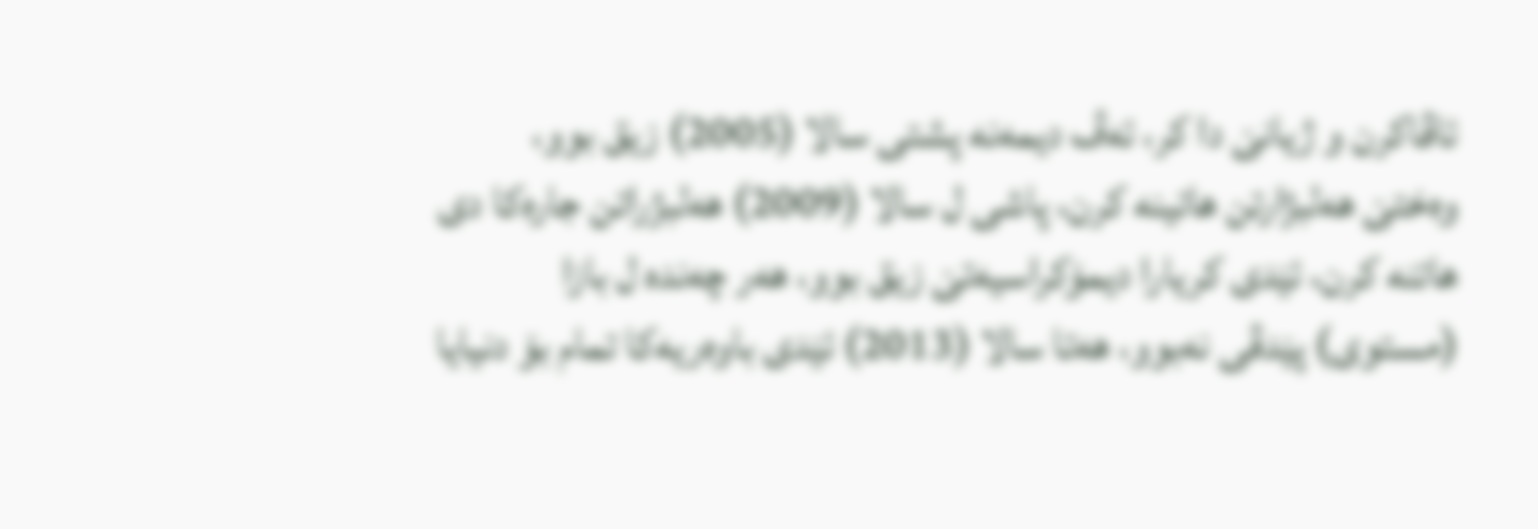ئاڤاكرن و ژیانێ دا كر، ئه‌ڤ دیمه‌نه‌ پشتی سالا (2005) زیق بوو، وه‌ختێ هه‌لبژارتن هاتینه‌ كرن، پاشی ل سالا (2009) هه‌لبژراتن جاره‌كا دی هاتنه‌ كرن، ئێدی كریارا دیمۆكراسیه‌تێ زیق بوو، هه‌ر چه‌نده‌ ل بازا (مستوی) پێدڤی نه‌بوو، هه‌تا سالا (2013) ئێدی باوه‌ریه‌كا تمام بۆ دنیایا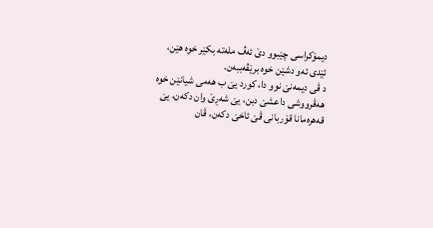دیمۆكراسی چێبوو دێ ئه‌ڤ مله‌ته‌ بكێر خوه‌ هێن، ئێدی ئه‌و دشێن خوه‌ برێڤه‌ببه‌ن.
د ڤی دیمه‌نێ نوو دا، كورد یێ ب هه‌می شیانێن خوه‌ هه‌ڤرووشی داعشێ دبن، یێ شه‌ڕێ وان دكه‌ن، یێ قه‌هره‌مانا قۆربانی ڤێ ئاخێ دكه‌ن، ڤان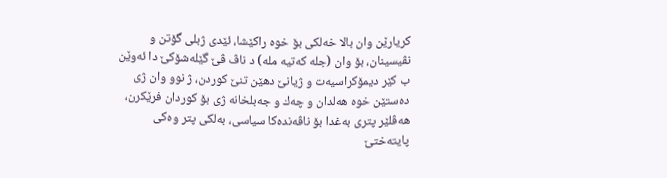كریارێن وان بالا خه‌لكی بۆ خوه‌ راكێشا، ئێدی ژبلی گۆتن و نڤیسینان، بۆ وان (جله‌ كه‌تیه‌ مله‌) د ناڤ ڤێ گێله‌شۆكێ دا ئه‌وێن ب كێر دیمۆكراسیه‌ت و ژیانێ دهێن تنێ كوردن، ژ نوو وان ژی ده‌ستێن خوه‌ هه‌لدان و چه‌ك و جه‌بلخانه‌ ژی بۆ كوردان فرێكرن، هه‌ڤلێر پتری به‌غدا بۆ ناڤه‌نده‌كا سیاسی، به‌لكی پتر وه‌كی پایته‌ختێ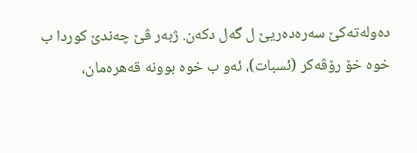ده‌وله‌ته‌كێ سه‌ره‌ده‌ریێ ل گه‌ل دكه‌ن. ژبه‌ر ڤێ چه‌ندێ كوردا ب خوه‌ خۆ رۆڤه‌كر (ئسبات)، ئه‌و ب خوه‌ بوونه‌ قه‌هره‌مان،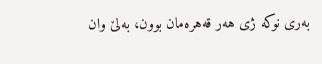به‌ری نوكه‌ ژی هه‌ر قه‌هره‌مان بوون، به‌لێ وان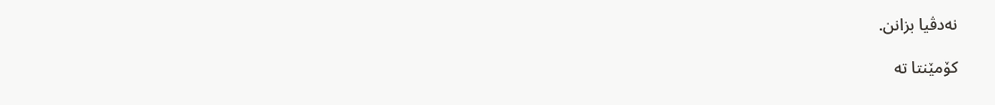نه‌دڤیا بزانن.

کۆمێنتا تە